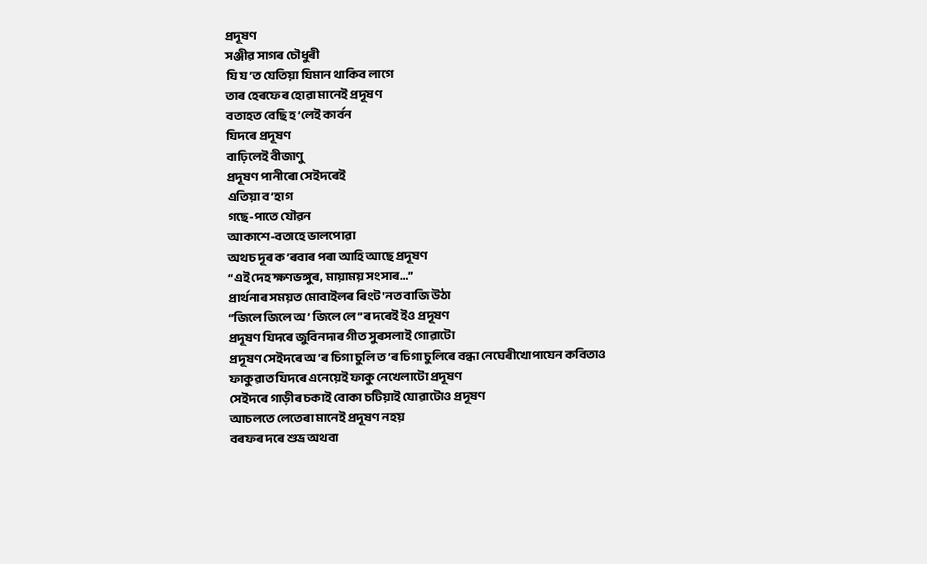প্ৰদূষণ
সঞ্জীৱ সাগৰ চৌধুৰী
যি য’ত যেতিয়া যিমান থাকিব লাগে
তাৰ হেৰফেৰ হোৱা মানেই প্ৰদূষণ
বতাহত বেছি হ’লেই কাৰ্বন
যিদৰে প্ৰদূষণ
বাঢ়িলেই বীজাণু
প্ৰদূষণ পানীৰো সেইদৰেই
এতিয়া ব’হাগ
গছে-পাতে যৌৱন
আকাশে-বতাহে ভালপোৱা
অথচ দূৰ ক’ৰবাৰ পৰা আহি আছে প্ৰদূষণ
“এই দেহ ক্ষণভঙ্গুৰ, মায়াময় সংসাৰ…”
প্ৰাৰ্থনাৰ সময়ত মোবাইলৰ ৰিংট'নত বাজি উঠা
“জিলে জিলে অ’ জিলে লে”ৰ দৰেই ইও প্ৰদূষণ
প্ৰদূষণ যিদৰে জুবিনদাৰ গীত সুৰসলাই গোৱাটো
প্ৰদূষণ সেইদৰে অ’ৰ চিগা চুলি ত’ৰ চিগা চুলিৰে বন্ধা নেঘেৰীখোপাযেন কবিতাও
ফাকুৱাত যিদৰে এনেয়েই ফাকু নেখেলাটো প্ৰদূষণ
সেইদৰে গাড়ীৰ চকাই বোকা চটিয়াই যোৱাটোও প্ৰদূষণ
আচলতে লেতেৰা মানেই প্ৰদূষণ নহয়
বৰফৰ দৰে শুভ্ৰ অথবা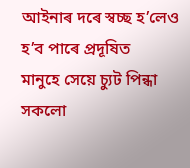আইনাৰ দৰে স্বচ্ছ হ’লেও হ’ব পাৰে প্ৰদূষিত
মানুহে সেয়ে চ্যুট পিন্ধা সকলো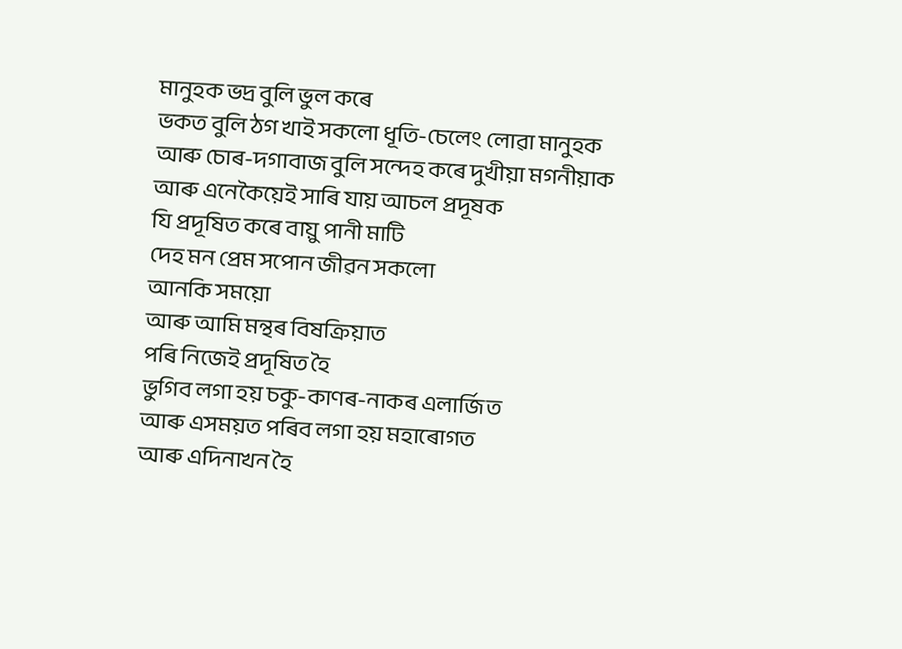মানুহক ভদ্ৰ বুলি ভুল কৰে
ভকত বুলি ঠগ খাই সকলো ধূতি-চেলেং লোৱা মানুহক
আৰু চোৰ-দগাবাজ বুলি সন্দেহ কৰে দুখীয়া মগনীয়াক
আৰু এনেকৈয়েই সাৰি যায় আচল প্ৰদূষক
যি প্ৰদূষিত কৰে বায়ু পানী মাটি
দেহ মন প্ৰেম সপোন জীৱন সকলো
আনকি সময়ো
আৰু আমি মন্থৰ বিষক্ৰিয়াত
পৰি নিজেই প্ৰদূষিত হৈ
ভুগিব লগা হয় চকু-কাণৰ-নাকৰ এলাৰ্জিত
আৰু এসময়ত পৰিব লগা হয় মহাৰোগত
আৰু এদিনাখন হৈ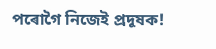পৰোগৈ নিজেই প্ৰদূষক!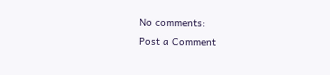No comments:
Post a Comment